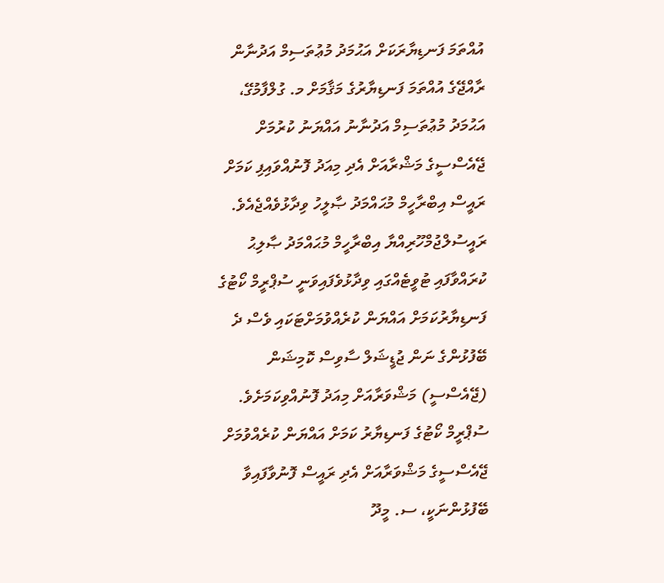އުއްތަމަ ފަނޑިޔާރަކަށް އަޙުމަދު މުޢުތަސިމް އަދުނާން
ރާއްޖޭގެ އުއްތަމަ ފަނޑިޔާރުގެ މަޤާމަށް މ. ގުލްފާމުގޭ، އަޙުމަދު މުޢުތަސިމް އަދުނާނު އައްޔަނު ކުރުމަށް ޖޭއެސްސީގެ މަޝްރާއަށް އެދި މިއަދު ފޮނުއްވައިފި ކަމަށް ރައީސް އިބްރާހީމް މުޙައްމަދު ޞާލީހު ވިދާޅުވެއްޖެއެވެ.
ރައީސުލްޖުމްހޫރިއްޔާ އިބްރާހީމް މުޙައްމަދު ޞާލިޙު ކުރައްވާފައި ޓުވީޓެއްގައި ވިދާޅުވެފައިވަނީ ސުޕްރީމް ކޯޓުގެ ފަނޑިޔާރުކަމަށް އައްޔަން ކުރެއްވުމަށްޓަކައި ވެސް ދެ ބޭފުޅުންގެ ނަން ޖުޑީޝަލް ސާވިސް ކޮމިޝަން (ޖޭއެސްސީ) މަޝްވަރާއަށް މިއަދު ފޮނުއްވިކަމަށެވެ.
ސުޕްރީމް ކޯޓުގެ ފަނޑިޔާރު ކަމަށް އައްޔަން ކުރެއްވުމަށް ޖޭއެސްސީގެ މަޝްވަރާއަށް އެދި ރައީސް ފޮނުވާފައިވާ ބޭފުޅުންނަކީ، ސ. މީދޫ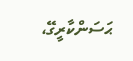ޙަސަންކާރީގޭ،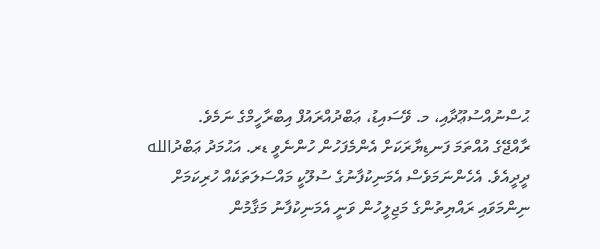ޙުސްނުއްސުޢޫދާއި، މ. ވޭސައިޑު، ޢަބްދުއްރައުފް އިބްރާހީމްގެ ނަމެވެ.
ރާއްޖޭގެ އުއްތަމަ ފަނޑިޔާރަކަށް އެންމެފަހުން ހުންނެވީ ޑރ. އަޙުމަދު ޢަބްދުالله ދީދީއެވެ. އެހެންނަމަވެސް އެމަނިކުފާނުގެ ސުލޫކީ މައްސަލަތަކެއް ހުރިކަމަށް ނިންމަވައި ރައްޔިތުންގެ މަޖިލީހުން ވަނީ އެމަނިކުފާނު މަޤާމުން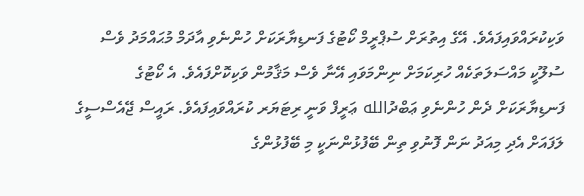ވަކިކުރައްވައިފައެވެ. އޭގެ އިތުރަށް ސުޕްރީމް ކޯޓުގެ ފަނޑިޔާރަކަށް ހުންނެވި އާދަމް މުޙައްމަދު ވެސް ސުލޫކީ މައްސަލަތަކެއް ހުރިކަމަށް ނިންމަވައި އޭނާ ވެސް މަޤާމުން ވަކިކޮށްފައެވެ. އެ ކޯޓުގެ ފަނޑިޔާރަކަށް ދެން ހުންނެވި ޢަބްދުالله ޢަރީފް ވަނީ ރިޓަޔަރ ކުރައްވައިފައެވެ. ރައީސް ޖޭއެސްސީގެ ލަފައަށް އެދި މިއަދު ނަން ފޮނުވި ތިން ބޭފުޅުންނަކީ މި ބޭފުޅުންގެ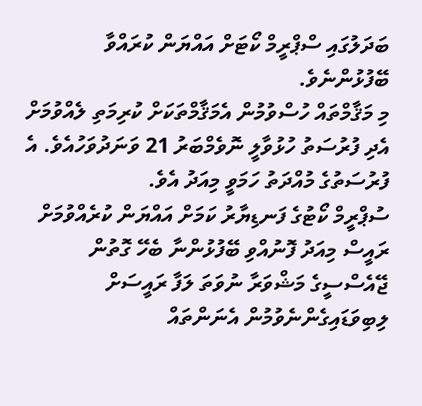ބަދަލުގައި ސްޕްރީމް ކޯޓަށް އައްޔަން ކުރައްވާ ބޭފުޅުންނެވެ.
މި މަޤާމްތައް ހުސްވުމުން އެމަޤާމްތަކަށް ކުރިމަތި ލެއްވުމަށް އެދި ފުރުސަތު ހުޅުވާލީ ނޮވެމްބަރު 21 ވަނަދުވަހުއެވެ. އެ ފުރުސަތުގެ މުއްދަތު ހަމަވީ މިއަދު އެވެ.
ސުޕްރީމް ކޯޓުގެ ފަނޑިޔާރު ކަމަށް އައްޔަން ކުރެއްވުމަށް ރައީސް މިއަދު ފޮނުއްވި ބޭފުޅުންނާ ބެހޭ ގޮތުން ޖޭއެސްސީގެ މަޝްވަރާ ނުވަތަ ލަފާ ރައީސަށް ލިބިވަޑައިގެންނެވުމުން އެނަންތައް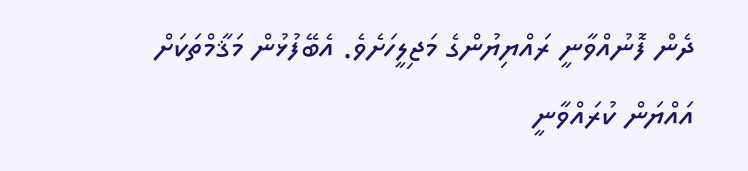ދެން ފޮނުއްވާނީ ރައްޔިޔުންގެ މަޖިލީހަށެވެ. އެބޭފުޅުން މަޤާމްތަކަށް އައްޔަން ކުރައްވާނީ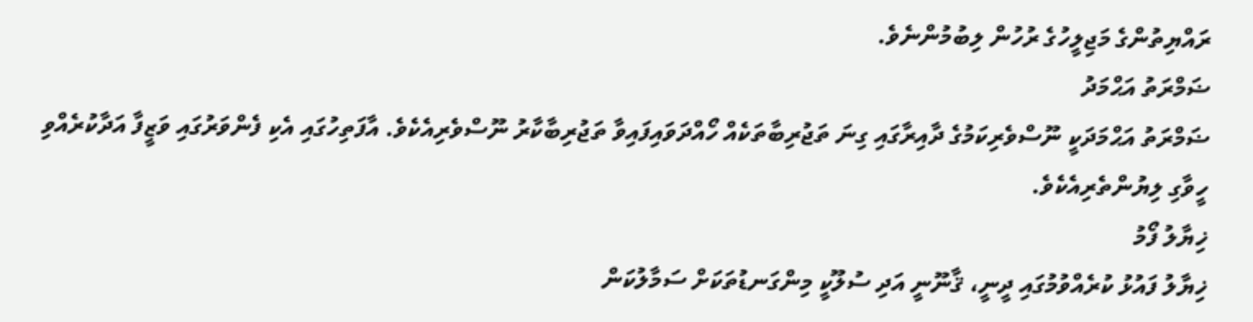ރައްޔިތުންގެ މަޖިލީހުގެ ރުހުން ލިބުމުންނެވެ.
ޟަމްރަތު އަޙްމަދު
ޟަމްރަތު އަޙްމަދަކީ ނޫސްވެރިކަމުގެ ދާއިރާގައި ގިނަ ތަޖުރިބާތަކެއް ހޯއްދަވައިފައިވާ ތަޖުރިބާކާރު ނޫސްވެރިއެކެވެ. އާފަތިހުގައި އެކި ފެންވަރުގައި ވަޒީފާ އަދާކުރެއްވި ހީވާގި ލިޔުންތެރިއެކެވެ.
ޚިޔާލު ފޯމު
ޚިޔާލު ފައުޅު ކުރެއްވުމުގައި ދީނީ، ޤާނޫނީ އަދި ސުލޫކީ މިންގަނޑުތަކަށް ސަމާލުކަން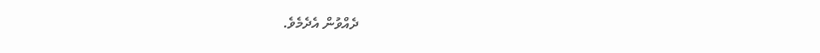ދެއްވުން އެދެމެވެ.